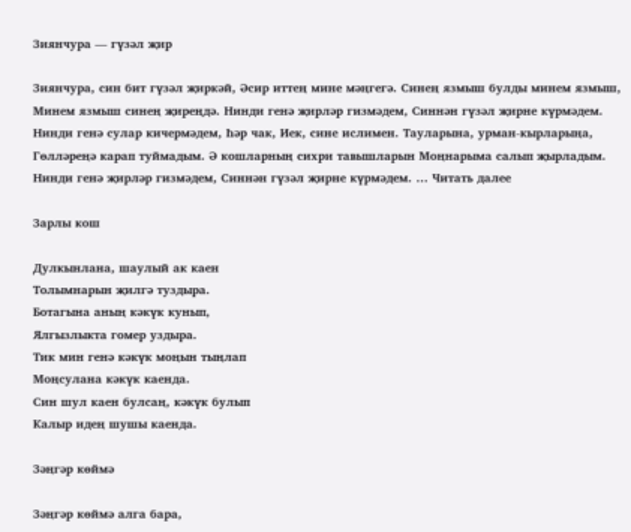Зиянчура — гүзәл җир

Зиянчура, син бит гүзәл җиркәй, Әсир иттең мине мәңгегә. Синең язмыш булды минем язмыш, Минем язмыш синең җиреңдә. Нинди генә җирләр гизмәдем, Синнән гүзәл җирне күрмәдем. Нинди генә сулар кичермәдем, Һәр чак, Иек, сине ислимен. Тауларына, урман-кырларыңа, Гөлләреңә карап туймадым. Ә кошларның сихри тавышларын Моңнарыма салып җырладым. Нинди генә җирләр гизмәдем, Синнән гүзәл җирне күрмәдем. … Читать далее

Зарлы кош

Дулкынлана, шаулый ак каен
Толымнарын җилгә туздыра.
Ботагына аның кәкүк кунып,
Ялгызлыкта гомер уздыра.
Тик мин генә кәкүк моңын тыңлап
Моңсулана кәкүк каенда.
Син шул каен булсаң, кәкүк булып
Калыр идең шушы каенда.

Зәңгәр көймә

Зәңгәр көймә алга бара,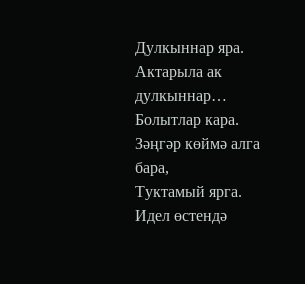Дулкыннар яра.
Актарыла ак дулкыннар…
Болытлар кара.
Зәңгәр көймә алга бара,
Туктамый ярга.
Идел өстендә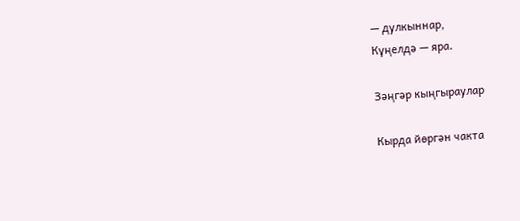— дулкыннар,
Күңелдә — яра.

Зәңгәр кыңгыраулар

Кырда йөргән чакта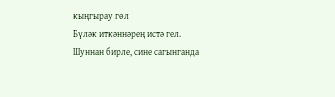кыңгырау гөл
Бүләк иткәннәрең истә гел.
Шуннан бирле, сине сагынганда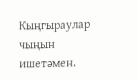Кыңгыраулар чыңын ишетәмен.